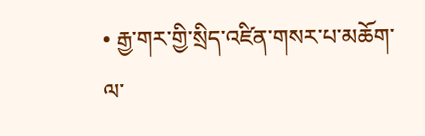• རྒྱ་གར་གྱི་སྲིད་འཛིན་གསར་པ་མཆོག་ལ་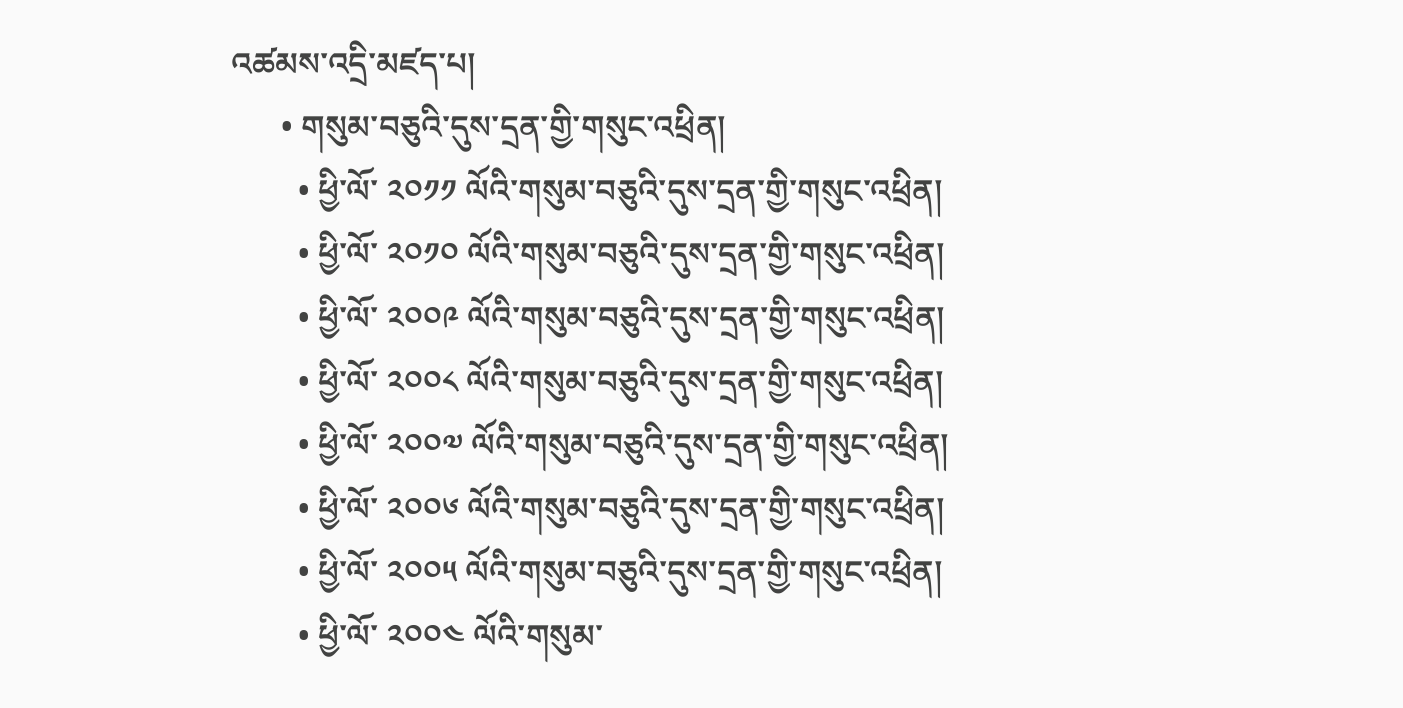འཚམས་འདྲི་མཛད་པ།
      • གསུམ་བཅུའི་དུས་དྲན་གྱི་གསུང་འཕྲིན།
        • ཕྱི་ལོ་ ༢༠༡༡ ལོའི་གསུམ་བཅུའི་དུས་དྲན་གྱི་གསུང་འཕྲིན།
        • ཕྱི་ལོ་ ༢༠༡༠ ལོའི་གསུམ་བཅུའི་དུས་དྲན་གྱི་གསུང་འཕྲིན།
        • ཕྱི་ལོ་ ༢༠༠༩ ལོའི་གསུམ་བཅུའི་དུས་དྲན་གྱི་གསུང་འཕྲིན།
        • ཕྱི་ལོ་ ༢༠༠༨ ལོའི་གསུམ་བཅུའི་དུས་དྲན་གྱི་གསུང་འཕྲིན།
        • ཕྱི་ལོ་ ༢༠༠༧ ལོའི་གསུམ་བཅུའི་དུས་དྲན་གྱི་གསུང་འཕྲིན།
        • ཕྱི་ལོ་ ༢༠༠༦ ལོའི་གསུམ་བཅུའི་དུས་དྲན་གྱི་གསུང་འཕྲིན།
        • ཕྱི་ལོ་ ༢༠༠༥ ལོའི་གསུམ་བཅུའི་དུས་དྲན་གྱི་གསུང་འཕྲིན།
        • ཕྱི་ལོ་ ༢༠༠༤ ལོའི་གསུམ་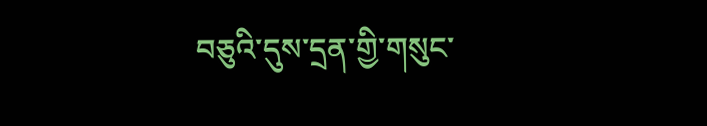བཅུའི་དུས་དྲན་གྱི་གསུང་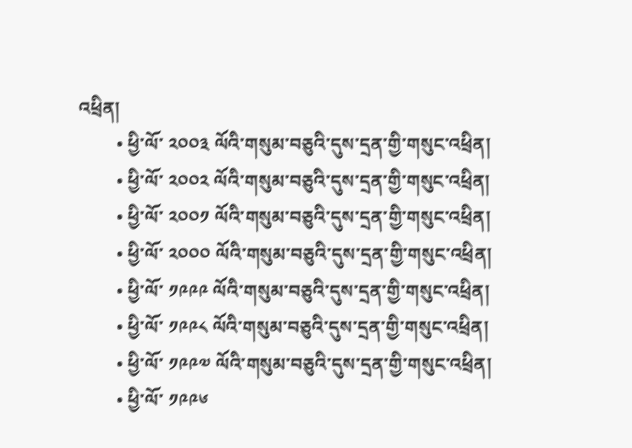འཕྲིན།
        • ཕྱི་ལོ་ ༢༠༠༣ ལོའི་གསུམ་བཅུའི་དུས་དྲན་གྱི་གསུང་འཕྲིན།
        • ཕྱི་ལོ་ ༢༠༠༢ ལོའི་གསུམ་བཅུའི་དུས་དྲན་གྱི་གསུང་འཕྲིན།
        • ཕྱི་ལོ་ ༢༠༠༡ ལོའི་གསུམ་བཅུའི་དུས་དྲན་གྱི་གསུང་འཕྲིན།
        • ཕྱི་ལོ་ ༢༠༠༠ ལོའི་གསུམ་བཅུའི་དུས་དྲན་གྱི་གསུང་འཕྲིན།
        • ཕྱི་ལོ་ ༡༩༩༩ ལོའི་གསུམ་བཅུའི་དུས་དྲན་གྱི་གསུང་འཕྲིན།
        • ཕྱི་ལོ་ ༡༩༩༨ ལོའི་གསུམ་བཅུའི་དུས་དྲན་གྱི་གསུང་འཕྲིན།
        • ཕྱི་ལོ་ ༡༩༩༧ ལོའི་གསུམ་བཅུའི་དུས་དྲན་གྱི་གསུང་འཕྲིན།
        • ཕྱི་ལོ་ ༡༩༩༦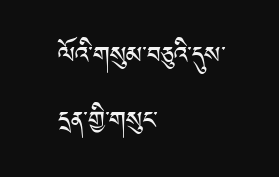ལོའི་གསུམ་བཅུའི་དུས་དྲན་གྱི་གསུང་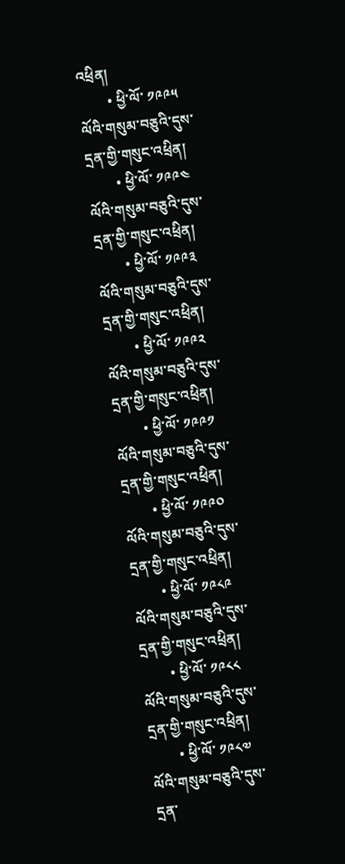འཕྲིན།
        • ཕྱི་ལོ་ ༡༩༩༥ ལོའི་གསུམ་བཅུའི་དུས་དྲན་གྱི་གསུང་འཕྲིན།
        • ཕྱི་ལོ་ ༡༩༩༤ ལོའི་གསུམ་བཅུའི་དུས་དྲན་གྱི་གསུང་འཕྲིན།
        • ཕྱི་ལོ་ ༡༩༩༣ ལོའི་གསུམ་བཅུའི་དུས་དྲན་གྱི་གསུང་འཕྲིན།
        • ཕྱི་ལོ་ ༡༩༩༢ ལོའི་གསུམ་བཅུའི་དུས་དྲན་གྱི་གསུང་འཕྲིན།
        • ཕྱི་ལོ་ ༡༩༩༡ ལོའི་གསུམ་བཅུའི་དུས་དྲན་གྱི་གསུང་འཕྲིན།
        • ཕྱི་ལོ་ ༡༩༩༠ ལོའི་གསུམ་བཅུའི་དུས་དྲན་གྱི་གསུང་འཕྲིན།
        • ཕྱི་ལོ་ ༡༩༨༩ ལོའི་གསུམ་བཅུའི་དུས་དྲན་གྱི་གསུང་འཕྲིན།
        • ཕྱི་ལོ་ ༡༩༨༨ ལོའི་གསུམ་བཅུའི་དུས་དྲན་གྱི་གསུང་འཕྲིན།
        • ཕྱི་ལོ་ ༡༩༨༧ ལོའི་གསུམ་བཅུའི་དུས་དྲན་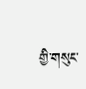གྱི་གསུང་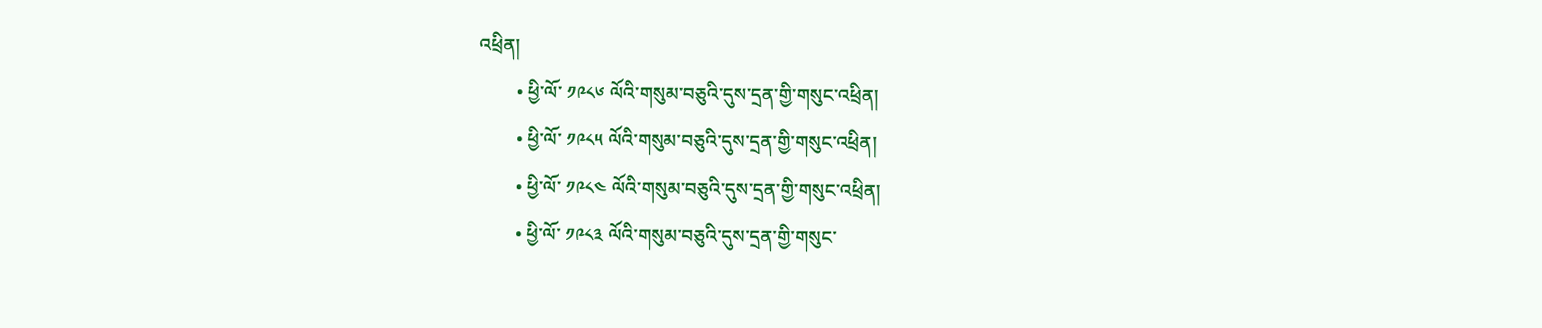འཕྲིན།
        • ཕྱི་ལོ་ ༡༩༨༦ ལོའི་གསུམ་བཅུའི་དུས་དྲན་གྱི་གསུང་འཕྲིན།
        • ཕྱི་ལོ་ ༡༩༨༥ ལོའི་གསུམ་བཅུའི་དུས་དྲན་གྱི་གསུང་འཕྲིན།
        • ཕྱི་ལོ་ ༡༩༨༤ ལོའི་གསུམ་བཅུའི་དུས་དྲན་གྱི་གསུང་འཕྲིན།
        • ཕྱི་ལོ་ ༡༩༨༣ ལོའི་གསུམ་བཅུའི་དུས་དྲན་གྱི་གསུང་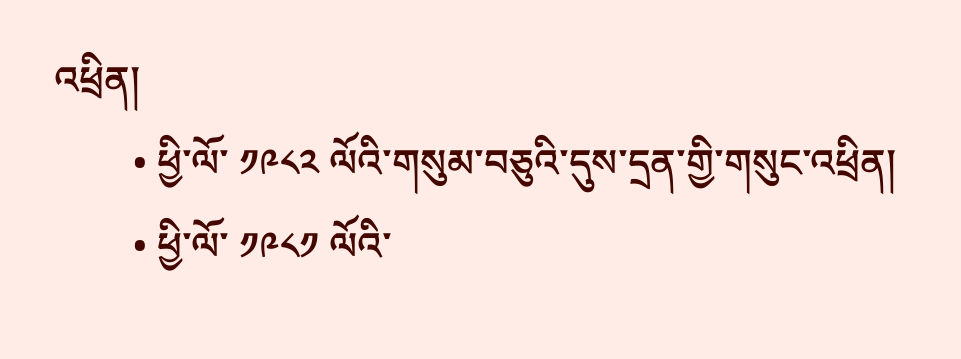འཕྲིན།
        • ཕྱི་ལོ་ ༡༩༨༢ ལོའི་གསུམ་བཅུའི་དུས་དྲན་གྱི་གསུང་འཕྲིན།
        • ཕྱི་ལོ་ ༡༩༨༡ ལོའི་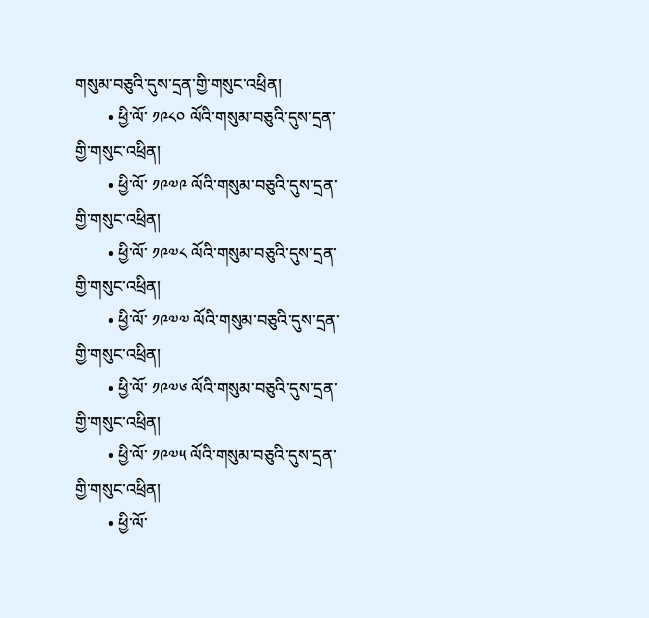གསུམ་བཅུའི་དུས་དྲན་གྱི་གསུང་འཕྲིན།
        • ཕྱི་ལོ་ ༡༩༨༠ ལོའི་གསུམ་བཅུའི་དུས་དྲན་གྱི་གསུང་འཕྲིན།
        • ཕྱི་ལོ་ ༡༩༧༩ ལོའི་གསུམ་བཅུའི་དུས་དྲན་གྱི་གསུང་འཕྲིན།
        • ཕྱི་ལོ་ ༡༩༧༨ ལོའི་གསུམ་བཅུའི་དུས་དྲན་གྱི་གསུང་འཕྲིན།
        • ཕྱི་ལོ་ ༡༩༧༧ ལོའི་གསུམ་བཅུའི་དུས་དྲན་གྱི་གསུང་འཕྲིན།
        • ཕྱི་ལོ་ ༡༩༧༦ ལོའི་གསུམ་བཅུའི་དུས་དྲན་གྱི་གསུང་འཕྲིན།
        • ཕྱི་ལོ་ ༡༩༧༥ ལོའི་གསུམ་བཅུའི་དུས་དྲན་གྱི་གསུང་འཕྲིན།
        • ཕྱི་ལོ་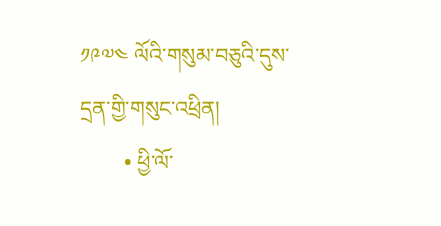༡༩༧༤ ལོའི་གསུམ་བཅུའི་དུས་དྲན་གྱི་གསུང་འཕྲིན།
        • ཕྱི་ལོ་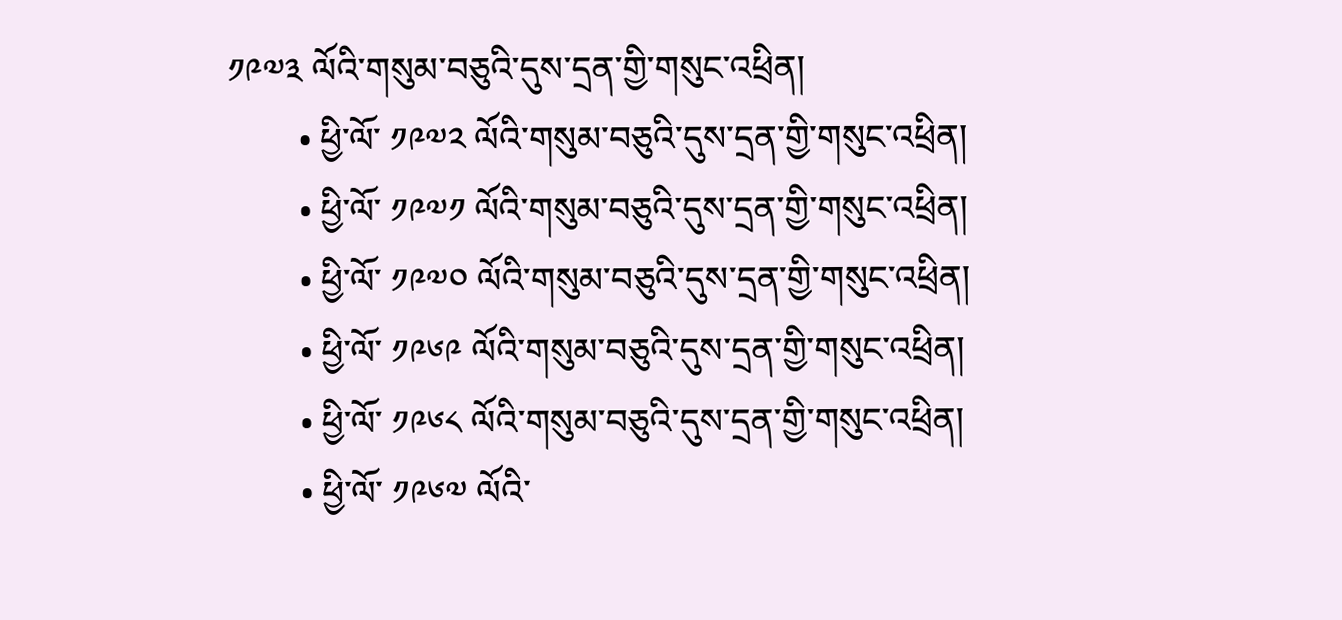༡༩༧༣ ལོའི་གསུམ་བཅུའི་དུས་དྲན་གྱི་གསུང་འཕྲིན།
        • ཕྱི་ལོ་ ༡༩༧༢ ལོའི་གསུམ་བཅུའི་དུས་དྲན་གྱི་གསུང་འཕྲིན།
        • ཕྱི་ལོ་ ༡༩༧༡ ལོའི་གསུམ་བཅུའི་དུས་དྲན་གྱི་གསུང་འཕྲིན།
        • ཕྱི་ལོ་ ༡༩༧༠ ལོའི་གསུམ་བཅུའི་དུས་དྲན་གྱི་གསུང་འཕྲིན།
        • ཕྱི་ལོ་ ༡༩༦༩ ལོའི་གསུམ་བཅུའི་དུས་དྲན་གྱི་གསུང་འཕྲིན།
        • ཕྱི་ལོ་ ༡༩༦༨ ལོའི་གསུམ་བཅུའི་དུས་དྲན་གྱི་གསུང་འཕྲིན།
        • ཕྱི་ལོ་ ༡༩༦༧ ལོའི་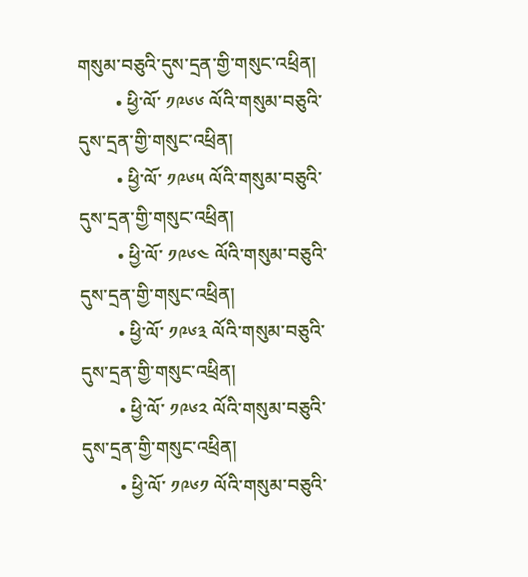གསུམ་བཅུའི་དུས་དྲན་གྱི་གསུང་འཕྲིན།
        • ཕྱི་ལོ་ ༡༩༦༦ ལོའི་གསུམ་བཅུའི་དུས་དྲན་གྱི་གསུང་འཕྲིན།
        • ཕྱི་ལོ་ ༡༩༦༥ ལོའི་གསུམ་བཅུའི་དུས་དྲན་གྱི་གསུང་འཕྲིན།
        • ཕྱི་ལོ་ ༡༩༦༤ ལོའི་གསུམ་བཅུའི་དུས་དྲན་གྱི་གསུང་འཕྲིན།
        • ཕྱི་ལོ་ ༡༩༦༣ ལོའི་གསུམ་བཅུའི་དུས་དྲན་གྱི་གསུང་འཕྲིན།
        • ཕྱི་ལོ་ ༡༩༦༢ ལོའི་གསུམ་བཅུའི་དུས་དྲན་གྱི་གསུང་འཕྲིན།
        • ཕྱི་ལོ་ ༡༩༦༡ ལོའི་གསུམ་བཅུའི་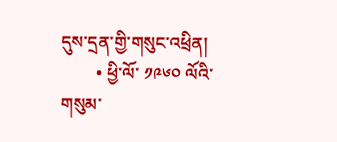དུས་དྲན་གྱི་གསུང་འཕྲིན།
        • ཕྱི་ལོ་ ༡༩༦༠ ལོའི་གསུམ་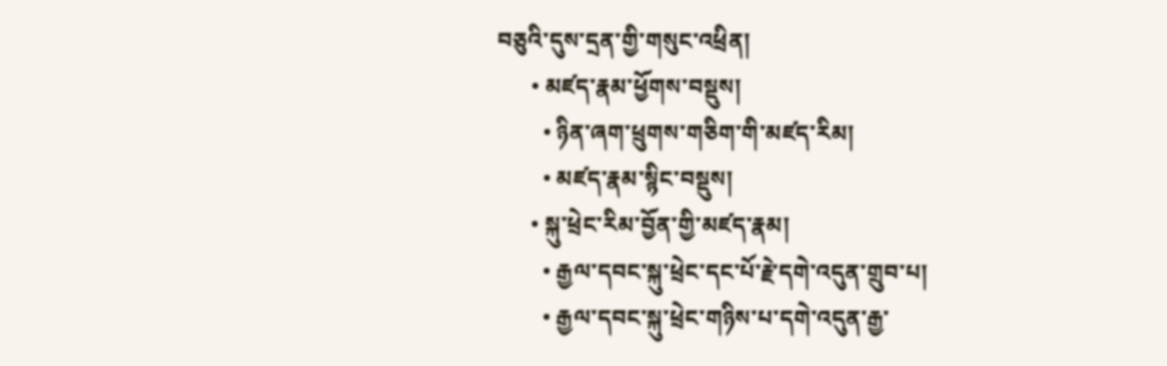བཅུའི་དུས་དྲན་གྱི་གསུང་འཕྲིན།
      • མཛད་རྣམ་ཕྱོགས་བསྡུས།
        • ཉིན་ཞག་ཕྲུགས་གཅིག་གི་མཛད་རིམ།
        • མཛད་རྣམ་སྙིང་བསྡུས།
      • སྐུ་ཕྲེང་རིམ་བྱོན་གྱི་མཛད་རྣམ།
        • རྒྱལ་དབང་སྐུ་ཕྲེང་དང་པོ་རྗེ་དགེ་འདུན་གྲུབ་པ།
        • རྒྱལ་དབང་སྐུ་ཕྲེང་གཉིས་པ་དགེ་འདུན་རྒྱ་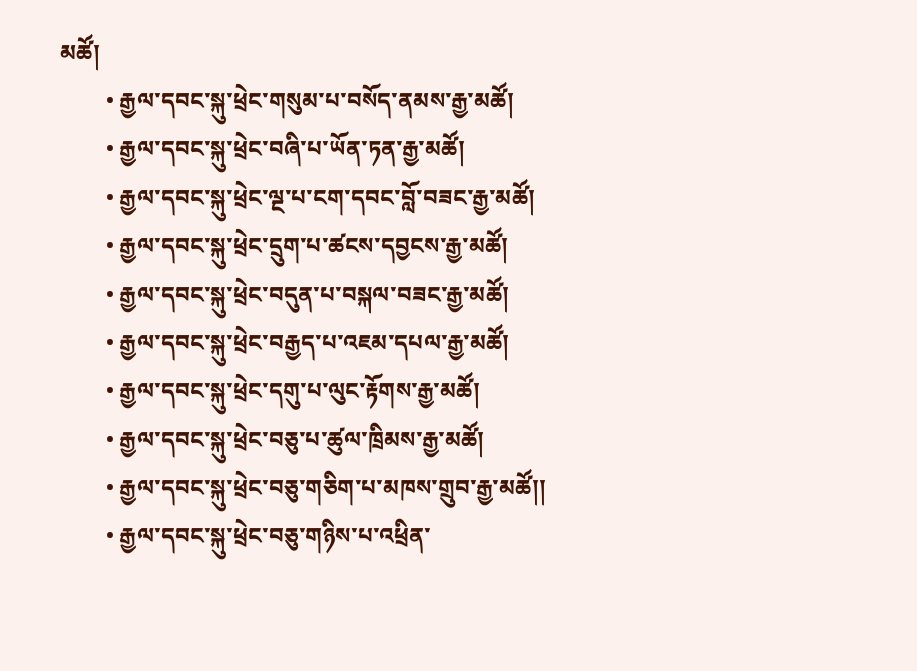མཚོ།
        • རྒྱལ་དབང་སྐུ་ཕྲེང་གསུམ་པ་བསོད་ནམས་རྒྱ་མཚོ།
        • རྒྱལ་དབང་སྐུ་ཕྲེང་བཞི་པ་ཡོན་ཏན་རྒྱ་མཚོ།
        • རྒྱལ་དབང་སྐུ་ཕྲེང་ལྔ་པ་ངག་དབང་བློ་བཟང་རྒྱ་མཚོ།
        • རྒྱལ་དབང་སྐུ་ཕྲེང་དྲུག་པ་ཚངས་དབྱངས་རྒྱ་མཚོ།
        • རྒྱལ་དབང་སྐུ་ཕྲེང་བདུན་པ་བསྐལ་བཟང་རྒྱ་མཚོ།
        • རྒྱལ་དབང་སྐུ་ཕྲེང་བརྒྱད་པ་འཇམ་དཔལ་རྒྱ་མཚོ།
        • རྒྱལ་དབང་སྐུ་ཕྲེང་དགུ་པ་ལུང་རྟོགས་རྒྱ་མཚོ།
        • རྒྱལ་དབང་སྐུ་ཕྲེང་བཅུ་པ་ཚུལ་ཁྲིམས་རྒྱ་མཚོ།
        • རྒྱལ་དབང་སྐུ་ཕྲེང་བཅུ་གཅིག་པ་མཁས་གྲུབ་རྒྱ་མཚོ།།
        • རྒྱལ་དབང་སྐུ་ཕྲེང་བཅུ་གཉིས་པ་འཕྲིན་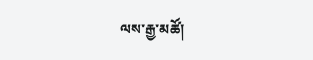ལས་རྒྱ་མཚོ།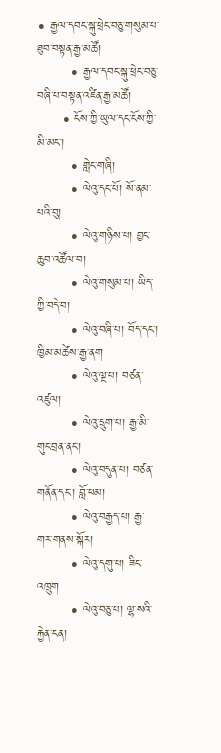• རྒྱལ་དབང་སྐུ་ཕྲེང་བཅུ་གསུམ་པ་ཐུབ་བསྟན་རྒྱ་མཚོ།
        • རྒྱལ་དབང་སྐུ་ཕྲེང་བཅུ་བཞི་པ་བསྟན་འཛིན་རྒྱ་མཚོ།
      • ངོས་ཀྱི་ཡུལ་དང་ངོས་ཀྱི་མི་མང་།
        • གླེང་གཞི།
        • ལེའུ་དང་པོ། སོ་ནམ་པའི་བུ།
        • ལེའུ་གཉིས་པ། བྱང་ཆུབ་འཚོལ་བ།
        • ལེའུ་གསུམ་པ། ཡིད་ཀྱི་བདེ་བ།
        • ལེའུ་བཞི་པ། བོད་དང་། ཁྱིམ་མཚེས་རྒྱ་ནག
        • ལེའུ་ལྔ་པ། བཙན་འཛུལ།
        • ལེའུ་དྲུག་པ། རྒྱ་མི་གུང་བྲན་ནང་།
        • ལེའུ་བདུན་པ། བཙན་གནོན་དང་། བློ་ཕམ།
        • ལེའུ་བརྒྱད་པ། རྒྱ་གར་གནས་སྐོར།
        • ལེའུ་དགུ་པ། ཟིང་འཁྲུག
        • ལེའུ་བཅུ་པ། ལྷ་སའི་རྐྱེན་ངན།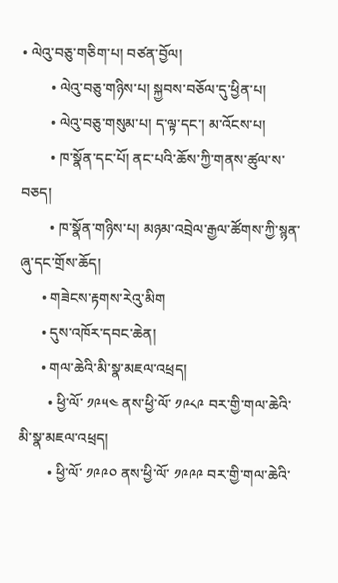• ལེའུ་བཅུ་གཅིག་པ། བཙན་བྱོལ།
        • ལེའུ་བཅུ་གཉིས་པ། སྐྱབས་བཅོལ་དུ་ཕྱིན་པ།
        • ལེའུ་བཅུ་གསུམ་པ། ད་ལྟ་དང་། མ་འོངས་པ།
        • ཁ་སྣོན་དང་པོ། ནང་པའི་ཆོས་ཀྱི་གནས་ཚུལ་ས་བཅད།
        • ཁ་སྣོན་གཉིས་པ། མཉམ་འབྲེལ་རྒྱལ་ཚོགས་ཀྱི་སྙན་ཞུ་དང་གྲོས་ཆོད།
      • གཟེངས་རྟགས་རེའུ་མིག
      • དུས་འཁོར་དབང་ཆེན།
      • གལ་ཆེའི་མི་སྣ་མཇལ་འཕྲད།
        • ཕྱི་ལོ་ ༡༩༥༤ ནས་ཕྱི་ལོ་ ༡༩༨༩ བར་གྱི་གལ་ཆེའི་མི་སྣ་མཇལ་འཕྲད།
        • ཕྱི་ལོ་ ༡༩༩༠ ནས་ཕྱི་ལོ་ ༡༩༩༩ བར་གྱི་གལ་ཆེའི་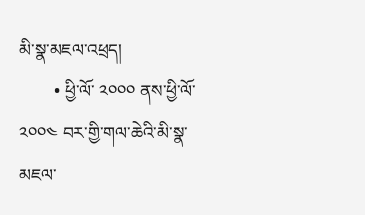མི་སྣ་མཇལ་འཕྲད།
        • ཕྱི་ལོ་ ༢༠༠༠ ནས་ཕྱི་ལོ་ ༢༠༠༤ བར་གྱི་གལ་ཆེའི་མི་སྣ་མཇལ་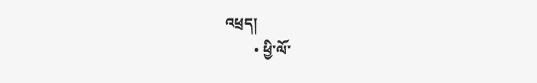འཕྲད།
        • ཕྱི་ལོ་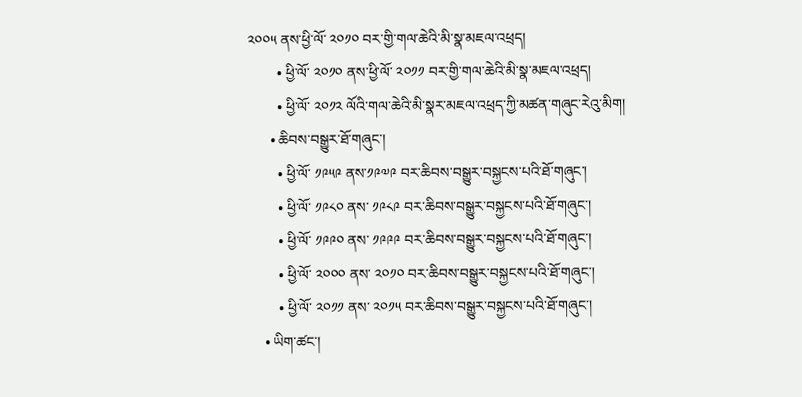༢༠༠༥ ནས་ཕྱི་ལོ་ ༢༠༡༠ བར་གྱི་གལ་ཆེའི་མི་སྣ་མཇལ་འཕྲད།
        • ཕྱི་ལོ་ ༢༠༡༠ ནས་ཕྱི་ལོ་ ༢༠༡༡ བར་གྱི་གལ་ཆེའི་མི་སྣ་མཇལ་འཕྲད།
        • ཕྱི་ལོ་ ༢༠༡༢ ལོའི་གལ་ཆེའི་མི་སྣར་མཇལ་འཕྲད་ཀྱི་མཚན་གཞུང་རེའུ་མིག།
      • ཆིབས་བསྒྱུར་ཐོ་གཞུང་།
        • ཕྱི་ལོ་ ༡༩༥༩ ནས་༡༩༧༩ བར་ཆིབས་བསྒྱུར་བསྐྱངས་པའི་ཐོ་གཞུང་།
        • ཕྱི་ལོ་ ༡༩༨༠ ནས་ ༡༩༨༩ བར་ཆིབས་བསྒྱུར་བསྐྱངས་པའི་ཐོ་གཞུང་།
        • ཕྱི་ལོ་ ༡༩༩༠ ནས་ ༡༩༩༩ བར་ཆིབས་བསྒྱུར་བསྐྱངས་པའི་ཐོ་གཞུང་།
        • ཕྱི་ལོ་ ༢༠༠༠ ནས་ ༢༠༡༠ བར་ཆིབས་བསྒྱུར་བསྐྱངས་པའི་ཐོ་གཞུང་།
        • ཕྱི་ལོ་ ༢༠༡༡ ནས་ ༢༠༡༥ བར་ཆིབས་བསྒྱུར་བསྐྱངས་པའི་ཐོ་གཞུང་།
    • ཡིག་ཚང་།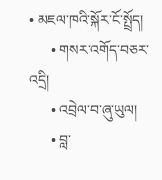• མཇལ་ཁའི་སྐོར་ངོ་སྤྲོད།
      • གསར་འགོད་བཅར་འདྲི།
      • འབྲེལ་བ་ཞུ་ཡུལ།
      • བླ་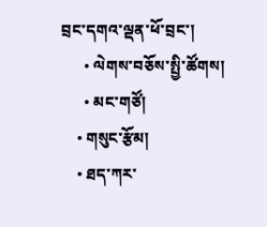བྲང་དགའ་ལྡན་ཕོ་བྲང་།
      • ལེགས་བཅོས་སྤྱི་ཚོགས།
      • མང་གཙོ།
    • གསུང་རྩོམ།
    • ཐད་ཀར་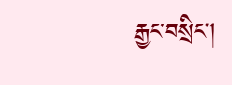རྒྱང་བསྲིང།